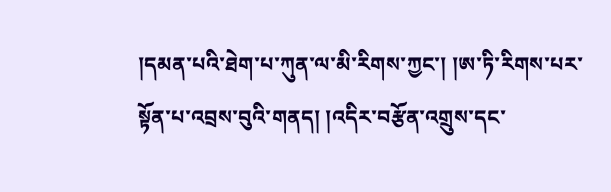།དམན་པའི་ཐེག་པ་ཀུན་ལ་མི་རིགས་ཀྱང་། །ཨ་ཏི་རིགས་པར་སྟོན་པ་འབྲས་བུའི་གནད། །འདིར་བརྩོན་འགྲུས་དང་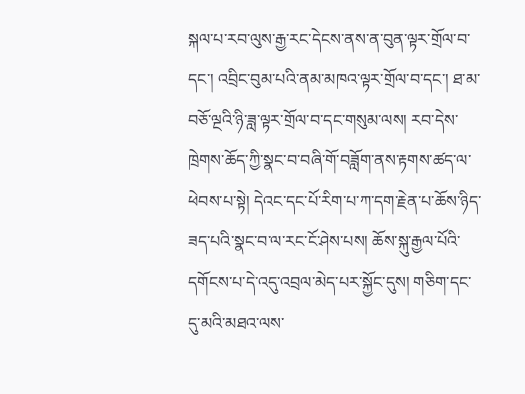སྐལ་པ་རབ་ལུས་རྒྱ་རང་དེངས་ནས་ན་བུན་ལྟར་གྲོལ་བ་དང་། འབྲིང་བུམ་པའི་ནམ་མཁའ་ལྟར་གྲོལ་བ་དང་། ཐ་མ་བཅོ་ལྔའི་ཉི་ཟླ་ལྟར་གྲོལ་བ་དང་གསུམ་ལས། རབ་དེས་ཁྲེགས་ཆོད་ཀྱི་སྣང་བ་བཞི་གོ་བཟློག་ནས་རྟགས་ཚད་ལ་ཕེབས་པ་སྟེ། དེའང་དང་པོ་རིག་པ་ཀ་དག་རྗེན་པ་ཆོས་ཉིད་ཟད་པའི་སྣང་བ་ལ་རང་ངོ་ཤེས་པས། ཆོས་སྐུ་རྒྱལ་པོའི་དགོངས་པ་དེ་འདུ་འབྲལ་མེད་པར་སྐྱོང་དུས། གཅིག་དང་དུ་མའི་མཐའ་ལས་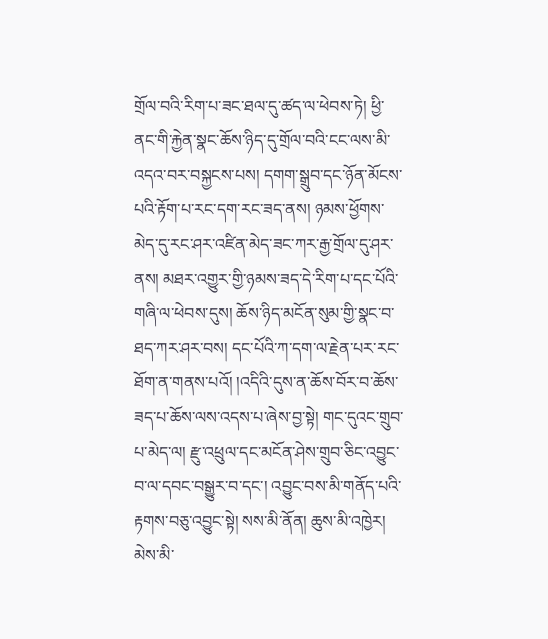གྲོལ་བའི་རིག་པ་ཟང་ཐལ་དུ་ཚད་ལ་ཕེབས་ཏེ། ཕྱི་ནང་གི་རྐྱེན་སྣང་ཆོས་ཉིད་དུ་གྲོལ་བའི་ངང་ལས་མི་འདའ་བར་བསྐྱངས་པས། དགག་སྒྲུབ་དང་ཉོན་མོངས་པའི་རྟོག་པ་རང་དག་རང་ཟད་ནས། ཉམས་ཕྱོགས་མེད་དུ་རང་ཤར་འཛིན་མེད་ཟང་ཀར་རྒྱ་གྲོལ་དུ་ཤར་ནས། མཐར་འགྱུར་གྱི་ཉམས་ཟད་དེ་རིག་པ་དང་པོའི་གཞི་ལ་ཕེབས་དུས། ཆོས་ཉིད་མངོན་སུམ་གྱི་སྣང་བ་ཐད་ཀར་ཤར་བས། དང་པོའི་ཀ་དག་ལ་རྗེན་པར་རང་ཐོག་ན་གནས་པའོ། །འདིའི་དུས་ན་ཆོས་བོར་བ་ཆོས་ཟད་པ་ཆོས་ལས་འདས་པ་ཞེས་བྱ་སྟེ། གང་དུའང་གྲུབ་པ་མེད་ལ། རྫུ་འཕྲུལ་དང་མངོན་ཤེས་གྲུབ་ཅིང་འབྱུང་བ་ལ་དབང་བསྒྱུར་བ་དང་། འབྱུང་བས་མི་གནོད་པའི་རྟགས་བཅུ་འབྱུང་སྟེ། སས་མི་ནོན། ཆུས་མི་འཁྱེར། མེས་མི་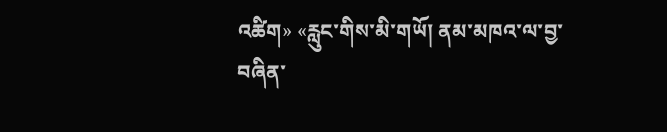འཚིག» «རླུང་གིས་མི་གཡོ། ནམ་མཁའ་ལ་བྱ་བཞིན་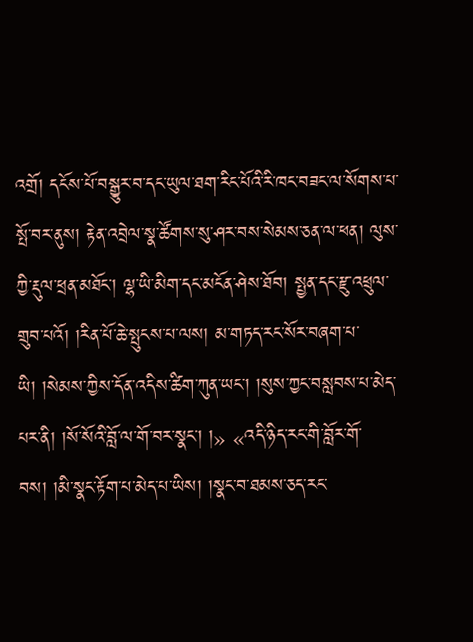འགྲོ། དངོས་པོ་བསྒྱུར་བ་དང་ཡུལ་ཐག་རིང་པོའི་རི་ཁང་བཟང་ལ་སོགས་པ་སྤོ་བར་ནུས། རྟེན་འབྲེལ་སྣ་ཚོགས་སུ་ཤར་བས་སེམས་ཅན་ལ་ཕན། ལུས་ཀྱི་རྡུལ་ཕྲན་མཐོང་། ལྷ་ཡི་མིག་དང་མངོན་ཤེས་ཐོབ། སྤྱན་དང་རྫུ་འཕྲུལ་གྲུབ་པའོ། །རིན་པོ་ཆེ་སྤུངས་པ་ལས། མ་གཏད་རང་སོར་བཞག་པ་ཡི། །སེམས་ཀྱིས་དོན་འདིས་ཚིག་ཀུན་ཡང་། །སུས་ཀྱང་བསླབས་པ་མེད་པར་ནི། །སོ་སོའི་བློ་ལ་གོ་བར་སྣང་། །» «འདི་ཉིད་རང་གི་བློར་གོ་བས། །མི་སྣང་རྟོག་པ་མེད་པ་ཡིས། །སྣང་བ་ཐམས་ཅད་རང་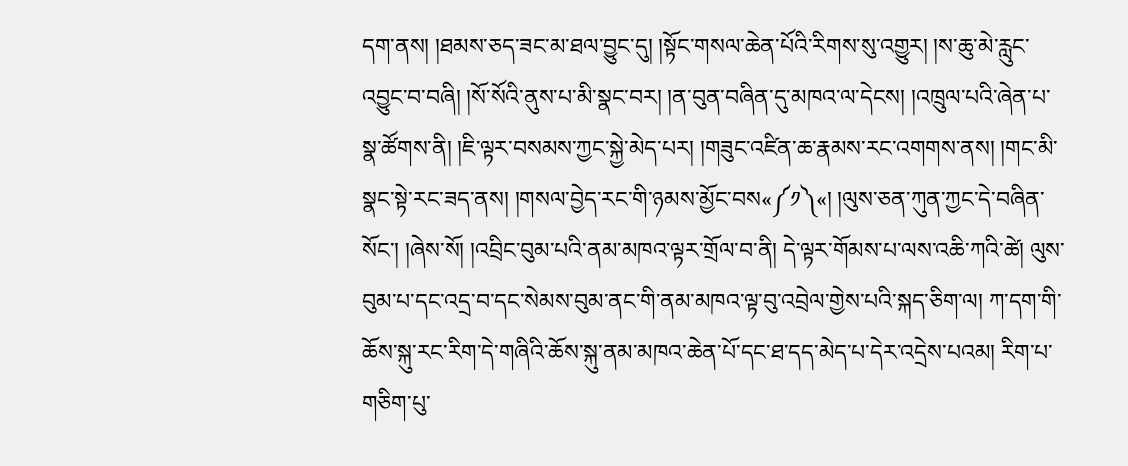དག་ནས། །ཐམས་ཅད་ཟང་མ་ཐལ་བྱུང་དུ། །སྟོང་གསལ་ཆེན་པོའི་རིགས་སུ་འགྱུར། །ས་ཆུ་མེ་རླུང་འབྱུང་བ་བཞི། །སོ་སོའི་ནུས་པ་མི་སྣང་བར། །ན་བུན་བཞིན་དུ་མཁའ་ལ་དེངས། །འཁྲུལ་པའི་ཞེན་པ་སྣ་ཚོགས་ནི། །ཇི་ལྟར་བསམས་ཀྱང་སྐྱེ་མེད་པར། །གཟུང་འཛིན་ཆ་རྣམས་རང་འགགས་ནས། །གང་མི་སྣང་སྟེ་རང་ཟད་ནས། །གསལ་བྱེད་རང་གི་ཉམས་མྱོང་བས«༼༡༽«། །ལུས་ཅན་ཀུན་ཀྱང་དེ་བཞིན་སོང་། །ཞེས་སོ། །འབྲིང་བུམ་པའི་ནམ་མཁའ་ལྟར་གྲོལ་བ་ནི། དེ་ལྟར་གོམས་པ་ལས་འཆི་ཀའི་ཚེ། ལུས་བུམ་པ་དང་འདྲ་བ་དང་སེམས་བུམ་ནང་གི་ནམ་མཁའ་ལྟ་བུ་འབྲེལ་གྱེས་པའི་སྐད་ཅིག་ལ། ཀ་དག་གི་ཆོས་སྐུ་རང་རིག་དེ་གཞིའི་ཆོས་སྐུ་ནམ་མཁའ་ཆེན་པོ་དང་ཐ་དད་མེད་པ་དེར་འདྲེས་པའམ། རིག་པ་གཅིག་པུ་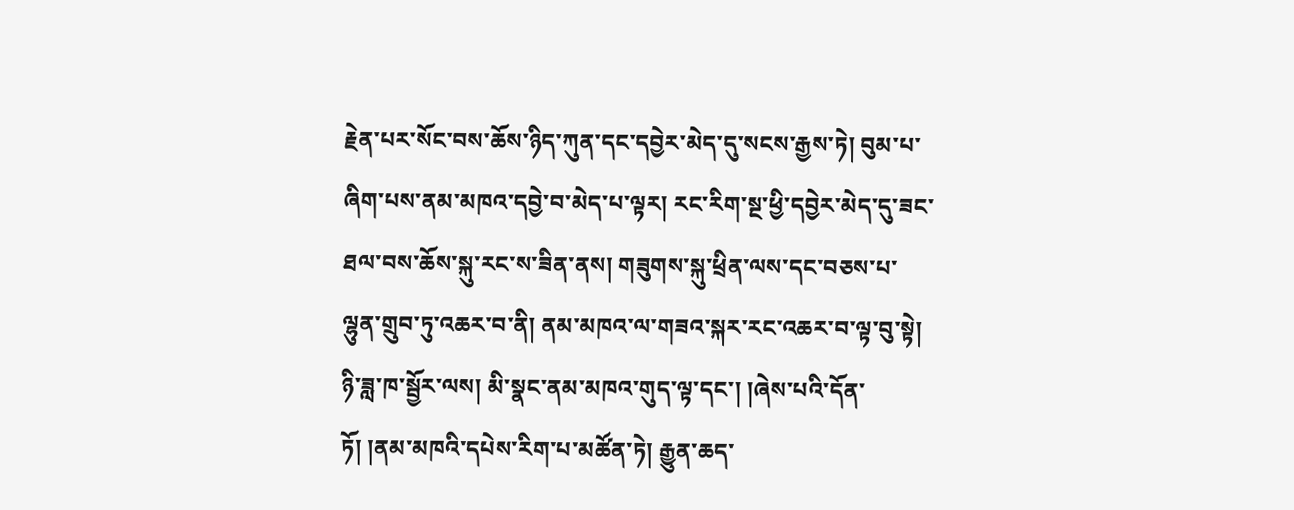རྗེན་པར་སོང་བས་ཆོས་ཉིད་ཀུན་དང་དབྱེར་མེད་དུ་སངས་རྒྱས་ཏེ། བུམ་པ་ཞིག་པས་ནམ་མཁའ་དབྱེ་བ་མེད་པ་ལྟར། རང་རིག་སྔ་ཕྱི་དབྱེར་མེད་དུ་ཟང་ཐལ་བས་ཆོས་སྐུ་རང་ས་ཟིན་ནས། གཟུགས་སྐུ་ཕྲིན་ལས་དང་བཅས་པ་ལྷུན་གྲུབ་ཏུ་འཆར་བ་ནི། ནམ་མཁའ་ལ་གཟའ་སྐར་རང་འཆར་བ་ལྟ་བུ་སྟེ། ཉི་ཟླ་ཁ་སྦྱོར་ལས། མི་སྣང་ནམ་མཁའ་གུད་ལྟ་དང་། །ཞེས་པའི་དོན་ཏོ། །ནམ་མཁའི་དཔེས་རིག་པ་མཚོན་ཏེ། རྒྱུན་ཆད་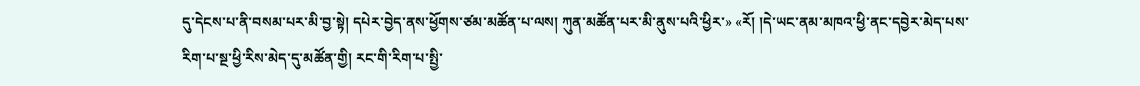དུ་དེངས་པ་ནི་བསམ་པར་མི་བྱ་སྟེ། དཔེར་བྱེད་ནས་ཕྱོགས་ཙམ་མཚོན་པ་ལས། ཀུན་མཚོན་པར་མི་ནུས་པའི་ཕྱིར་» «རོ། །དེ་ཡང་ནམ་མཁའ་ཕྱི་ནང་དབྱེར་མེད་པས་རིག་པ་སྔ་ཕྱི་རིས་མེད་དུ་མཚོན་གྱི། རང་གི་རིག་པ་སྤྱི་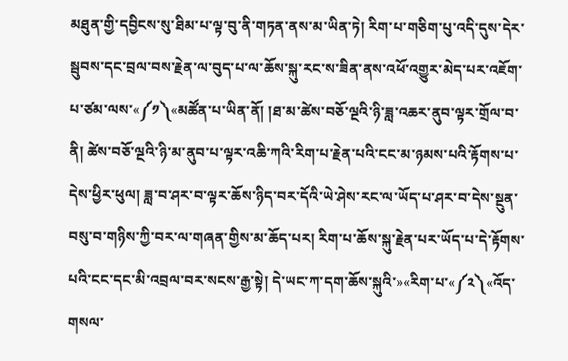མཐུན་གྱི་དབྱིངས་སུ་ཐིམ་པ་ལྟ་བུ་ནི་གཏན་ནས་མ་ཡིན་ཏེ། རིག་པ་གཅིག་པུ་འདི་དུས་དེར་སྦུབས་དང་བྲལ་བས་རྗེན་ལ་བུད་པ་ལ་ཆོས་སྐུ་རང་ས་ཟིན་ནས་འཕོ་འགྱུར་མེད་པར་འཇོག་པ་ཙམ་ལས་«༼༡༽«མཚོན་པ་ཡིན་ནོ། །ཐ་མ་ཚེས་བཅོ་ལྔའི་ཉི་ཟླ་འཆར་ནུབ་ལྟར་གྲོལ་བ་ནི། ཚེས་བཅོ་ལྔའི་ཉི་མ་ནུབ་པ་ལྟར་འཆི་ཀའི་རིག་པ་རྗེན་པའི་ངང་མ་ཉམས་པའི་རྟོགས་པ་དེས་ཕྱིར་ཕུལ། ཟླ་བ་ཤར་བ་ལྟར་ཆོས་ཉིད་བར་དོའི་ཡེ་ཤེས་རང་ལ་ཡོད་པ་ཤར་བ་དེས་སྔུན་བསུ་བ་གཉིས་ཀྱི་བར་ལ་གཞན་གྱིས་མ་ཆོད་པར། རིག་པ་ཆོས་སྐུ་རྗེན་པར་ཡོད་པ་དེ་རྟོགས་པའི་ངང་དང་མི་འབྲལ་བར་སངས་རྒྱ་སྟེ། དེ་ཡང་ཀ་དག་ཆོས་སྐུའི་»«རིག་པ་«༼༢༽«འོད་གསལ་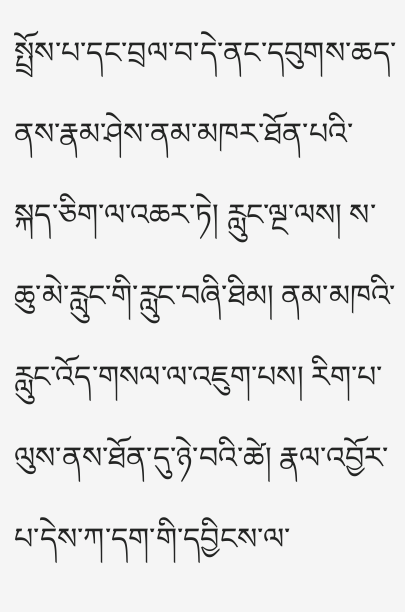སྤྲོས་པ་དང་བྲལ་བ་དེ་ནང་དབུགས་ཆད་ནས་རྣམ་ཤེས་ནམ་མཁར་ཐོན་པའི་སྐད་ཅིག་ལ་འཆར་ཏེ། རླུང་ལྔ་ལས། ས་ཆུ་མེ་རླུང་གི་རླུང་བཞི་ཐིམ། ནམ་མཁའི་རླུང་འོད་གསལ་ལ་འཇུག་པས། རིག་པ་ལུས་ནས་ཐོན་དུ་ཉེ་བའི་ཚེ། རྣལ་འབྱོར་པ་དེས་ཀ་དག་གི་དབྱིངས་ལ་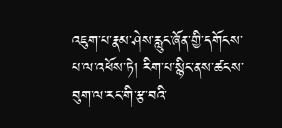འཇུག་པ་རྣམ་ཤེས་རླུང་ཞོན་གྱི་དགོངས་པ་ལ་འཕོས་ཏེ། རིག་པ་སྙིང་ནས་ཚངས་བུག་ལ་རང་གི་རྩ་བའི་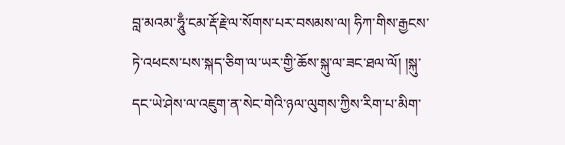བླ་མའམ་ཧཱུྃ་ངམ་རྡོ་རྗེ་ལ་སོགས་པར་བསམས་ལ། ཧིཀ་གིས་རྒྱངས་ཏེ་འཕངས་པས་སྐད་ཅིག་ལ་ཡར་གྱི་ཆོས་སྐུ་ལ་ཟང་ཐལ་ལོ། །སྐུ་དང་ཡེ་ཤེས་ལ་འཇུག་ན་སེང་གེའི་ཉལ་ལུགས་ཀྱིས་རིག་པ་མིག་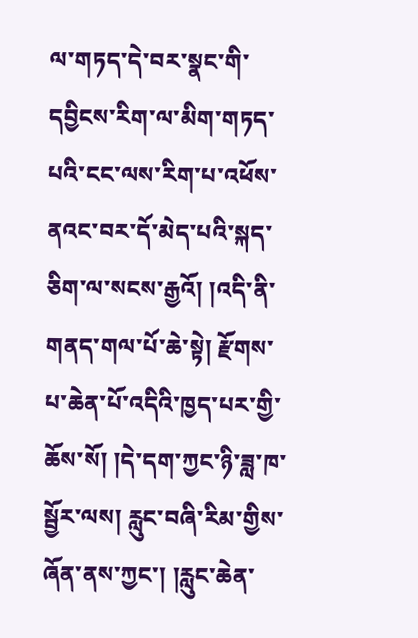ལ་གཏད་དེ་བར་སྣང་གི་དབྱིངས་རིག་ལ་མིག་གཏད་པའི་ངང་ལས་རིག་པ་འཕོས་ནའང་བར་དོ་མེད་པའི་སྐད་ཅིག་ལ་སངས་རྒྱའོ། །འདི་ནི་གནད་གལ་པོ་ཆེ་སྟེ། རྫོགས་པ་ཆེན་པོ་འདིའི་ཁྱད་པར་གྱི་ཆོས་སོ། །དེ་དག་ཀྱང་ཉི་ཟླ་ཁ་སྦྱོར་ལས། རླུང་བཞི་རིམ་གྱིས་ཞོན་ནས་ཀྱང་། །རླུང་ཆེན་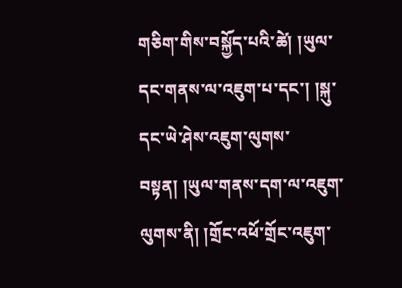གཅིག་གིས་བསྐྱོད་པའི་ཚེ། །ཡུལ་དང་གནས་ལ་འཇུག་པ་དང་། །སྐུ་དང་ཡེ་ཤེས་འཇུག་ལུགས་བསྟན། །ཡུལ་གནས་དག་ལ་འཇུག་ལུགས་ནི། །གྲོང་འཕོ་གྲོང་འཇུག་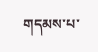གདམས་པ་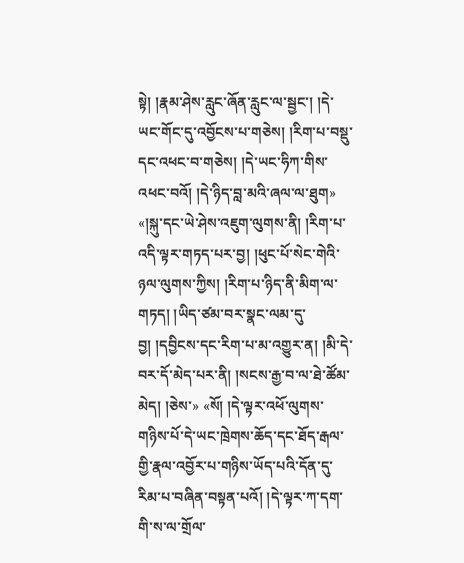སྟེ། །རྣམ་ཤེས་རླུང་ཞོན་རླུང་ལ་སྦྱང་། །དེ་ཡང་གོང་དུ་འབྱོངས་པ་གཅེས། །རིག་པ་བསྡུ་དང་འཕང་བ་གཅེས། །དེ་ཡང་ཧིཀ་གིས་འཕང་བའོ། །དེ་ཉིད་བླ་མའི་ཞལ་ལ་ཐུག» «།སྐུ་དང་ཡེ་ཤེས་འཇུག་ལུགས་ནི། །རིག་པ་འདི་ལྟར་གཏད་པར་བྱ། །ཕུང་པོ་སེང་གེའི་ཉལ་ལུགས་ཀྱིས། །རིག་པ་ཉིད་ནི་མིག་ལ་གཏད། །ཡིད་ཙམ་བར་སྣང་ལམ་དུ་བྱ། །དབྱིངས་དང་རིག་པ་མ་འགྱུར་ན། །མི་དེ་བར་དོ་མེད་པར་ནི། །སངས་རྒྱ་བ་ལ་ཐེ་ཚོམ་མེད། །ཅེས་» «སོ། །དེ་ལྟར་འཕོ་ལུགས་གཉིས་པོ་དེ་ཡང་ཁྲེགས་ཆོད་དང་ཐོད་རྒལ་གྱི་རྣལ་འབྱོར་པ་གཉིས་ཡོད་པའི་དོན་དུ་རིམ་པ་བཞིན་བསྟན་པའོ། །དེ་ལྟར་ཀ་དག་གི་ས་ལ་གྲོལ་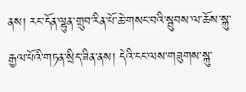ནས། རང་དོན་ལྷུན་གྲུབ་རིན་པོ་ཆེ་གསང་བའི་སྦུབས་ལ་ཆོས་སྐུ་རྒྱལ་པོའི་གཏན་སྲིད་ཟིན་ནས། དེའི་ངང་ལས་གཟུགས་སྐུ་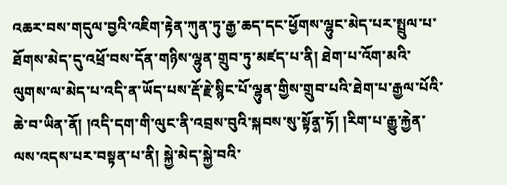འཆར་བས་གདུལ་བྱའི་འཇིག་རྟེན་ཀུན་ཏུ་རྒྱ་ཆད་དང་ཕྱོགས་ལྷུང་མེད་པར་སྤྲུལ་པ་ཐོགས་མེད་དུ་འཕྲོ་བས་དོན་གཉིས་ལྷུན་གྲུབ་ཏུ་མཛད་པ་ནི། ཐེག་པ་འོག་མའི་ལུགས་ལ་མེད་པ་འདི་ན་ཡོད་པས་རྡོ་རྗེ་སྙིང་པོ་ལྷུན་གྱིས་གྲུབ་པའི་ཐེག་པ་རྒྱལ་པོའི་ཆེ་བ་ཡིན་ནོ། །འདི་དག་གི་ལུང་ནི་འབྲས་བུའི་སྐབས་སུ་སྟོན༵་ཏོ། །རིག་པ་རྒྱུ་རྐྱེན་ལས་འདས་པར་བསྟན་པ་ནི། སྐྱེ་མེད་སྐྱེ་བའི་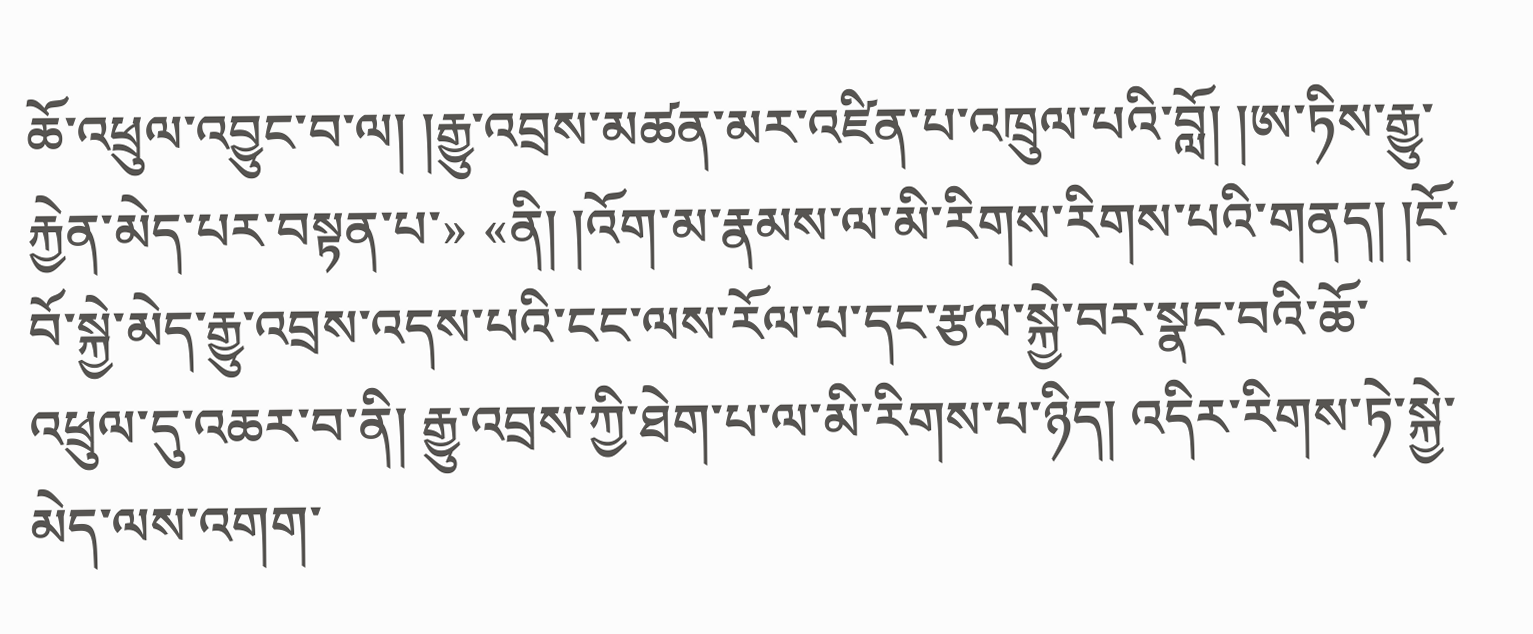ཆོ་འཕྲུལ་འབྱུང་བ་ལ། །རྒྱུ་འབྲས་མཚན་མར་འཛིན་པ་འཁྲུལ་པའི་བློ། །ཨ་ཏིས་རྒྱུ་རྐྱེན་མེད་པར་བསྟན་པ་» «ནི། །འོག་མ་རྣམས་ལ་མི་རིགས་རིགས་པའི་གནད། །ངོ་བོ་སྐྱེ་མེད་རྒྱུ་འབྲས་འདས་པའི་ངང་ལས་རོལ་པ་དང་རྩལ་སྐྱེ་བར་སྣང་བའི་ཆོ་འཕྲུལ་དུ་འཆར་བ་ནི། རྒྱུ་འབྲས་ཀྱི་ཐེག་པ་ལ་མི་རིགས་པ་ཉིད། འདིར་རིགས་ཏེ་སྐྱེ་མེད་ལས་འགག་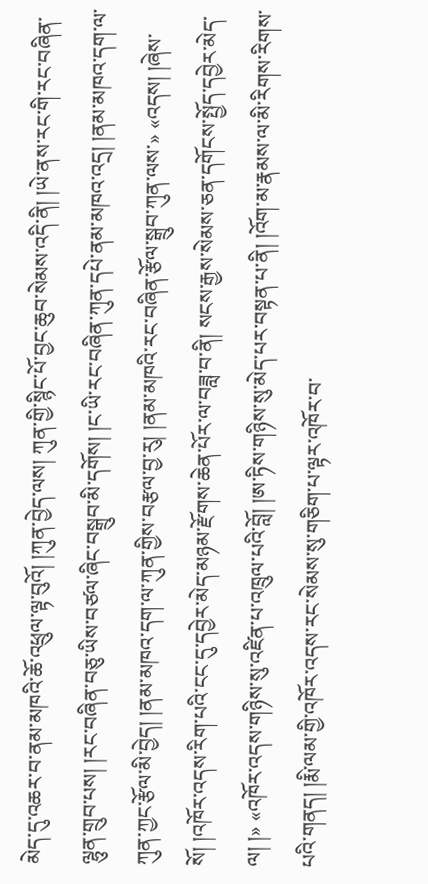མེད་དུ་འཆར་བ་ནམ་མཁའི་ཆོ་འཕྲུལ་ལྟ་བུའོ། །ཀུན་བྱེད་ལས། ཀུན་གྱི་སྙིང་པོ་བྱང་ཆུབ་སེམས་འདི་ནི། །ཡེ་ནས་རང་གི་རང་བཞིན་ལྷུན་གྲུབ་པས། །རང་བཞིན་བཅུ་ཡིས་བཙལ་ཞིང་བསྒྲུབ་མི་དགོས། །ང་ཡི་རང་བཞིན་ཀུན་དཔེ་ནམ་མཁའ་འདྲ། །ནམ་མཁའ་དག་ལ་ཀུན་ཀྱང་རྩོལ་མི་བྱེད། །ནམ་མཁའ་དག་ལ་ཀུན་གྱིས་བརྩལ་བྱ་རུ། །ནམ་མཁའི་རང་བཞིན་རྩོལ་སྒྲུབ་ཀུན་ལས་» «འདས། །ཞེས་སོ། །འཁོར་འདས་རིག་པའི་ངང་དུ་དབྱེར་མེད་མཉམ་རྫོགས་ཆེན་པོར་ལ་བཟླ་བ་ནི། སངས་རྒྱས་སེམས་ཅན་དགོངས་སྤྱོད་དབྱེར་མེད་ལ། །» «འཁོར་འདས་གཉིས་སུ་འཛིན་པ་འཁྲུལ་པའི་བློ། །ཨ་ཏིས་གཉིས་སུ་མེད་པར་བསྟན་པ་ནི། །འོག་མ་རྣམས་ལ་མི་རིགས་རིགས་པའི་གནད། །རྨི་ལམ་གྱི་འཁོར་འདས་རང་སེམས་སུ་གཅིག་པ་ལྟར་འཁོར་བ་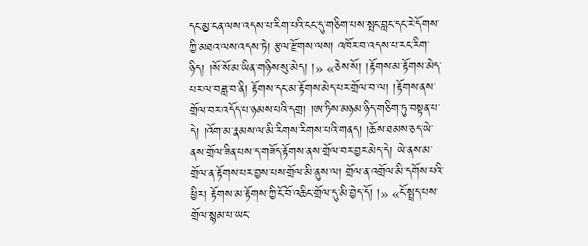དང་མྱ་ངན་ལས་འདས་པ་རིག་པའི་ངང་དུ་གཅིག་པས་སྤང་བླང་དང་རེ་དོགས་ཀྱི་མཐའ་ལས་འདས་ཏེ། རྩལ་རྫོགས་ལས། འཁོར་བ་འདས་པ་རང་རིག་ཉིད། །སོ་སོ་མ་ཡིན་གཉིས་སུ་མེད། །» «ཅེས་སོ། །རྟོགས་མ་རྟོགས་མེད་པར་ལ་བཟླ་བ་ནི། རྟོགས་དང་མ་རྟོགས་མེད་པར་གྲོལ་བ་ལ། །རྟོགས་ནས་གྲོལ་བར་འདོད་པ་ཉམས་པའི་དགྲ། །ཨ་ཏིས་མཉམ་ཉིད་གཅིག་ཏུ་བསྟན་པ་དེ། །འོག་མ་རྣམས་ལ་མི་རིགས་རིགས་པའི་གནད། །ཆོས་ཐམས་ཅད་ཡེ་ནས་གྲོལ་ཟིན་པས་ད་གཟོད་རྟོགས་ནས་གྲོལ་བར་བྱར་མེད་དེ། ཡེ་ནས་མ་གྲོལ་ན་རྟོགས་པར་བྱས་པས་གྲོལ་མི་ནུས་ལ། གྲོལ་ན་འགྲོལ་མི་དགོས་པའི་ཕྱིར། རྟོགས་མ་རྟོགས་ཀྱི་ངོ་བོ་འཆིང་གྲོལ་དུ་མི་བྱེད་དོ། །» «ངོ་སྤྲད་པས་གྲོལ་སྙམ་པ་ཡང་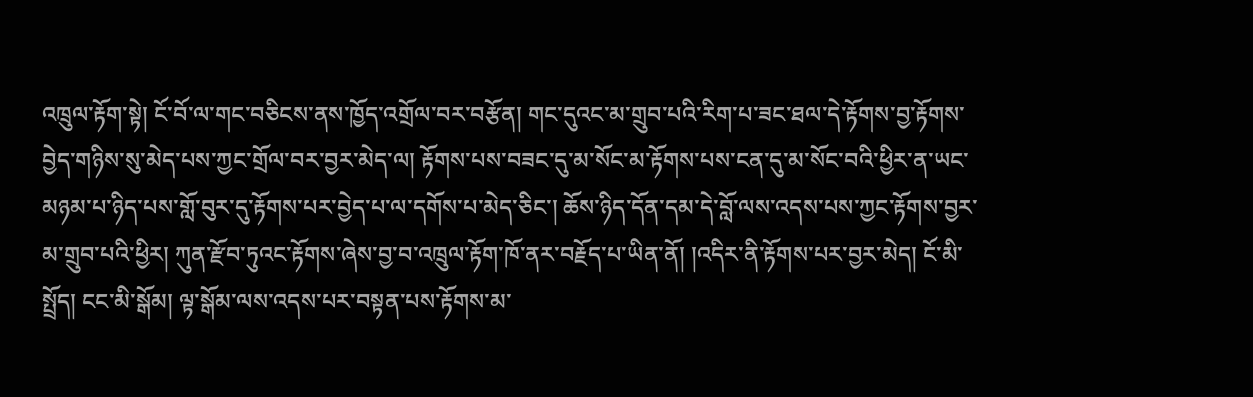འཁྲུལ་རྟོག་སྟེ། ངོ་བོ་ལ་གང་བཅིངས་ནས་ཁྱོད་འགྲོལ་བར་བརྩོན། གང་དུའང་མ་གྲུབ་པའི་རིག་པ་ཟང་ཐལ་དེ་རྟོགས་བྱ་རྟོགས་བྱེད་གཉིས་སུ་མེད་པས་ཀྱང་གྲོལ་བར་བྱར་མེད་ལ། རྟོགས་པས་བཟང་དུ་མ་སོང་མ་རྟོགས་པས་ངན་དུ་མ་སོང་བའི་ཕྱིར་ན་ཡང་མཉམ་པ་ཉིད་པས་གློ་བུར་དུ་རྟོགས་པར་བྱེད་པ་ལ་དགོས་པ་མེད་ཅིང་། ཆོས་ཉིད་དོན་དམ་དེ་བློ་ལས་འདས་པས་ཀྱང་རྟོགས་བྱར་མ་གྲུབ་པའི་ཕྱིར། ཀུན་རྫོབ་ཏུའང་རྟོགས་ཞེས་བྱ་བ་འཁྲུལ་རྟོག་ཁོ་ནར་བརྗོད་པ་ཡིན་ནོ། །འདིར་ནི་རྟོགས་པར་བྱར་མེད། ངོ་མི་སྤྲོད། ངང་མི་སྒོམ། ལྟ་སྒོམ་ལས་འདས་པར་བསྟན་པས་རྟོགས་མ་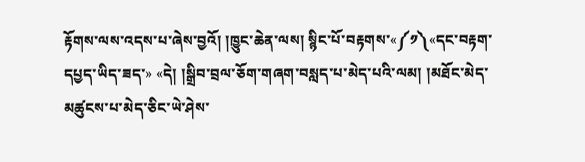རྟོགས་ལས་འདས་པ་ཞེས་བྱའོ། །ཁྱུང་ཆེན་ལས། སྙིང་པོ་བརྟགས་«༼༡༽«དང་བརྟག་དཔྱད་ཡིད་ཟད་» «དེ། །སྒྲིབ་བྲལ་ཅོག་གཞག་བསླད་པ་མེད་པའི་ལམ། །མཐོང་མེད་མཚུངས་པ་མེད་ཅིང་ཡེ་ཤེས་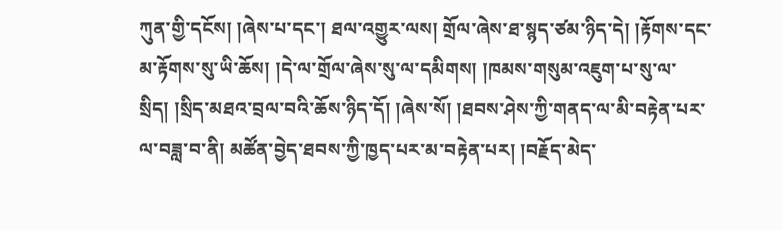ཀུན་གྱི་དངོས། །ཞེས་པ་དང་། ཐལ་འགྱུར་ལས། གྲོལ་ཞེས་ཐ་སྙད་ཙམ་ཉིད་དེ། །རྟོགས་དང་མ་རྟོགས་སུ་ཡི་ཆོས། །དེ་ལ་གྲོལ་ཞེས་སུ་ལ་དམིགས། །ཁམས་གསུམ་འཇུག་པ་སུ་ལ་སྲིད། །སྲིད་མཐའ་བྲལ་བའི་ཆོས་ཉིད་དོ། །ཞེས་སོ། །ཐབས་ཤེས་ཀྱི་གནད་ལ་མི་བརྟེན་པར་ལ་བཟླ་བ་ནི། མཚོན་བྱེད་ཐབས་ཀྱི་ཁྱད་པར་མ་བརྟེན་པར། །བརྗོད་མེད་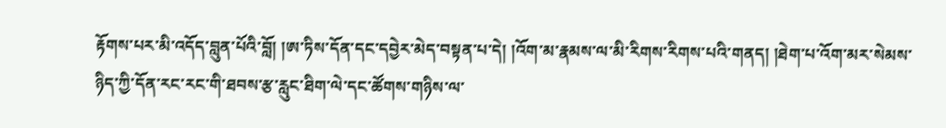རྟོགས་པར་མི་འདོད་བླུན་པོའི་བློ། །ཨ་ཏིས་དོན་དང་དབྱེར་མེད་བསྟན་པ་དེ། །འོག་མ་རྣམས་ལ་མི་རིགས་རིགས་པའི་གནད། །ཐེག་པ་འོག་མར་སེམས་ཉིད་ཀྱི་དོན་རང་རང་གི་ཐབས་རྩ་རླུང་ཐིག་ལེ་དང་ཚོགས་གཉིས་ལ་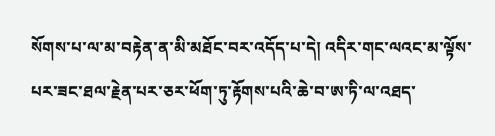སོགས་པ་ལ་མ་བརྟེན་ན་མི་མཐོང་བར་འདོད་པ་དེ། འདིར་གང་ལའང་མ་ལྟོས་པར་ཟང་ཐལ་རྗེན་པར་ཅར་ཕོག་ཏུ་རྟོགས་པའི་ཆེ་བ་ཨ་ཏི་ལ་འཐད་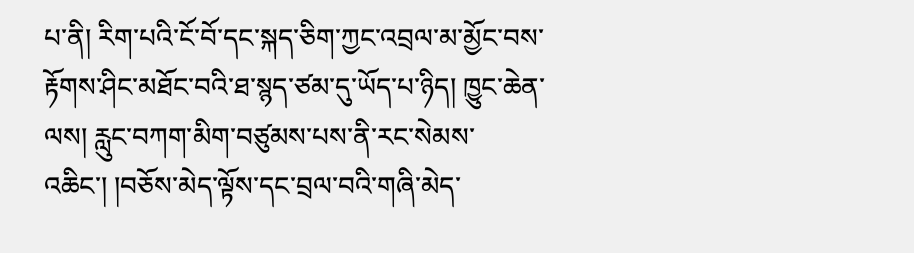པ་ནི། རིག་པའི་ངོ་བོ་དང་སྐད་ཅིག་ཀྱང་འབྲལ་མ་མྱོང་བས་རྟོགས་ཤིང་མཐོང་བའི་ཐ་སྙད་ཙམ་དུ་ཡོད་པ་ཉིད། ཁྱུང་ཆེན་ལས། རླུང་བཀག་མིག་བཙུམས་པས་ནི་རང་སེམས་འཆིང་། །བཅོས་མེད་ལྟོས་དང་བྲལ་བའི་གཞི་མེད་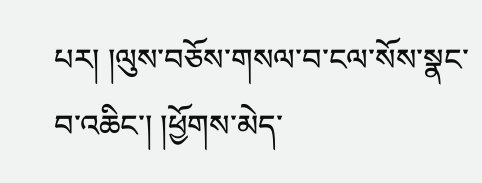པར། །ལུས་བཅོས་གསལ་བ་ངལ་སོས་སྣང་བ་འཆིང་། །ཕྱོགས་མེད་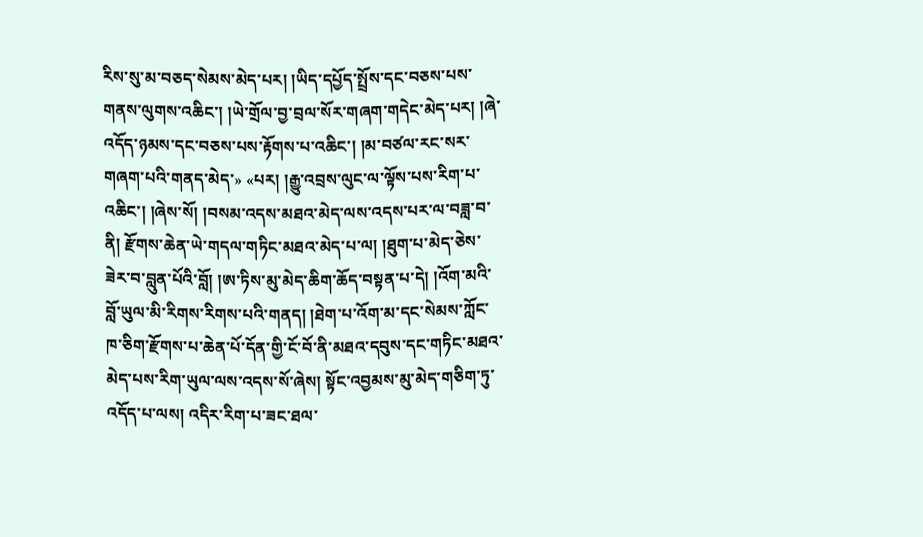རིས་སུ་མ་བཅད་སེམས་མེད་པར། །ཡིད་དཔྱོད་སྤྲོས་དང་བཅས་པས་གནས་ལུགས་འཆིང་། །ཡེ་གྲོལ་བྱ་བྲལ་སོར་གཞག་གདེང་མེད་པར། །ཞེ་འདོད་ཉམས་དང་བཅས་པས་རྟོགས་པ་འཆིང་། །མ་བཙལ་རང་སར་གཞག་པའི་གནད་མེད་» «པར། །རྒྱུ་འབྲས་ལུང་ལ་ལྟོས་པས་རིག་པ་འཆིང་། །ཞེས་སོ། །བསམ་འདས་མཐའ་མེད་ལས་འདས་པར་ལ་བཟླ་བ་ནི། རྫོགས་ཆེན་ཡེ་གདལ་གཏིང་མཐའ་མེད་པ་ལ། །ཐུག་པ་མེད་ཅེས་ཟེར་བ་བླུན་པོའི་བློ། །ཨ་ཏིས་མུ་མེད་ཆིག་ཆོད་བསྟན་པ་དེ། །འོག་མའི་བློ་ཡུལ་མི་རིགས་རིགས་པའི་གནད། །ཐེག་པ་འོག་མ་དང་སེམས་ཀློང་ཁ་ཅིག་རྫོགས་པ་ཆེན་པོ་དོན་གྱི་ངོ་བོ་ནི་མཐའ་དབུས་དང་གཏིང་མཐའ་མེད་པས་རིག་ཡུལ་ལས་འདས་སོ་ཞེས། སྟོང་འབྱམས་མུ་མེད་གཅིག་ཏུ་འདོད་པ་ལས། འདིར་རིག་པ་ཟང་ཐལ་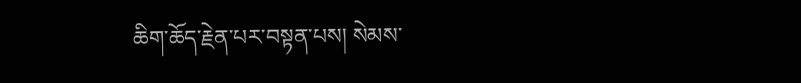ཆིག་ཆོད་རྗེན་པར་བསྟན་པས། སེམས་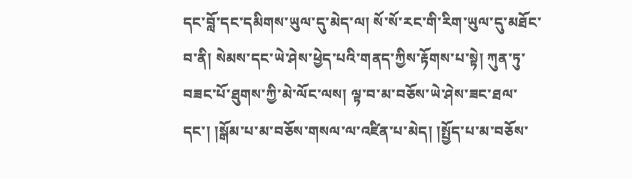དང་བློ་དང་དམིགས་ཡུལ་དུ་མེད་ལ། སོ་སོ་རང་གི་རིག་ཡུལ་དུ་མཐོང་བ་ནི། སེམས་དང་ཡེ་ཤེས་ཕྱེད་པའི་གནད་ཀྱིས་རྟོགས་པ་སྟེ། ཀུན་ཏུ་བཟང་པོ་ཐུགས་ཀྱི་མེ་ལོང་ལས། ལྟ་བ་མ་བཅོས་ཡེ་ཤེས་ཟང་ཐལ་དང་། །སྒོམ་པ་མ་བཅོས་གསལ་ལ་འཛིན་པ་མེད། །སྤྱོད་པ་མ་བཅོས་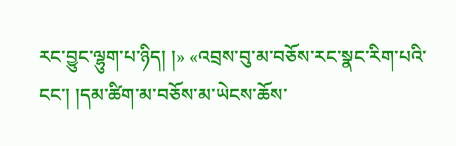རང་བྱུང་ལྷུག་པ་ཉིད། །» «འབྲས་བུ་མ་བཅོས་རང་སྣང་རིག་པའི་ངང་། །དམ་ཚིག་མ་བཅོས་མ་ཡེངས་ཆོས་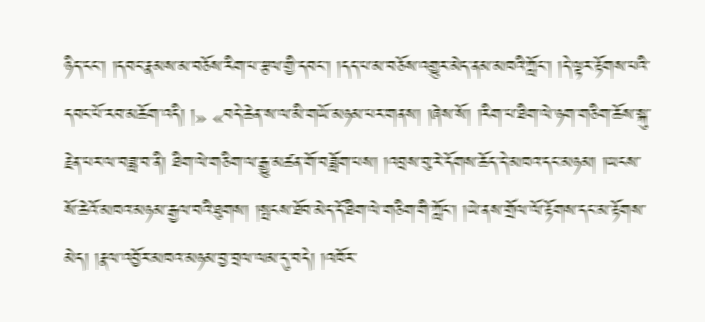ཉིད་ངང་། །དབང་རྣམས་མ་བཅོས་རིག་པ་རྩལ་གྱི་དབང་། །དད་པ་མ་བཅོས་འགྱུར་མེད་ནམ་མཁའི་ཀློང་། །དེ་ལྟར་རྟོགས་པའི་དབང་པོ་རབ་མཆོག་འདི། །» «བདེ་ཆེན་ས་ལ་མི་གཡོ་མཉམ་པར་གནས། །ཞེས་སོ། །རིག་པ་ཐིག་ལེ་ཉག་གཅིག་ཆོས་སྐུ་རྗེན་པར་ལ་བཟླ་བ་ནི། ཐིག་ལེ་གཅིག་ལ་རྒྱུ་མཚན་གོ་བཟློག་པས། །འབྲས་བུ་རེ་དོགས་ཆོད་དེ་མཁའ་དང་མཉམ། །ཡངས་སོ་ཆེའོ་མཁའ་མཉམ་རྒྱལ་བའི་ཐུགས། །སྤངས་ཐོབ་མེད་དོ་ཐིག་ལེ་གཅིག་གི་ཀློང་། །ཡེ་ནས་གྲོལ་ལོ་རྟོགས་དང་མ་རྟོགས་མེད། །རྣལ་འབྱོར་མཁའ་མཉམ་བྱ་བྲལ་ལམ་དུ་བདེ། །འཁོར་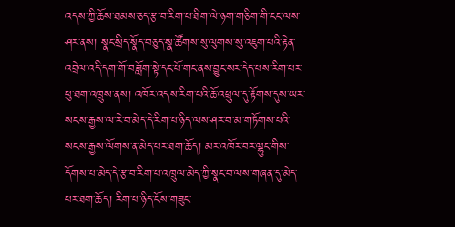འདས་ཀྱི་ཆོས་ཐམས་ཅད་རྩ་བ་རིག་པ་ཐིག་ལེ་ཉག་གཅིག་གི་ངང་ལས་ཤར་ནས། སྣང་སྲིད་སྣོད་བཅུད་སྣ་ཚོགས་སུ་ལུགས་སུ་འཇུག་པའི་རྟེན་འབྲེལ་འདི་དག་གོ་བཟློག་སྟེ་དང་པོ་གང་ནས་བྱུང་སར་དེད་པས་རིག་པར་ཕུ་ཐག་འཁྲུས་ནས། འཁོར་འདས་རིག་པའི་ཆོ་འཕྲུལ་དུ་རྟོགས་དུས་ཡར་སངས་རྒྱས་ལ་རེ་བ་མེད་དེ་རིག་པ་ཉིད་ལས་ཤར་བ་མ་གཏོགས་པའི་སངས་རྒྱས་ལོགས་ན་མེད་པར་ཐག་ཆོད། མར་འཁོར་བར་ལྷུང་གིས་དོགས་པ་མེད་དེ་རྩ་བ་རིག་པ་འཁྲུལ་མེད་ཀྱི་སྣང་བ་ལས་གཞན་དུ་མེད་པར་ཐག་ཆོད། རིག་པ་ཉིད་ངོས་གཟུང་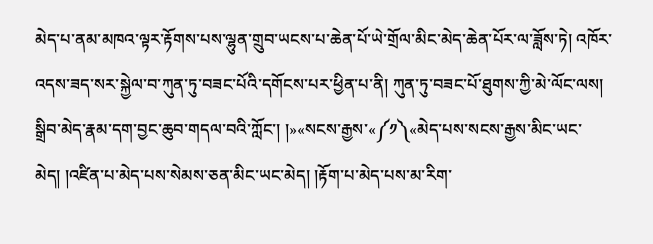མེད་པ་ནམ་མཁའ་ལྟར་རྟོགས་པས་ལྷུན་གྲུབ་ཡངས་པ་ཆེན་པོ་ཡེ་གྲོལ་མིང་མེད་ཆེན་པོར་ལ་ཟློས་ཏེ། འཁོར་འདས་ཟད་སར་སྐྱེལ་བ་ཀུན་ཏུ་བཟང་པོའི་དགོངས་པར་ཕྱིན་པ་ནི། ཀུན་ཏུ་བཟང་པོ་ཐུགས་ཀྱི་མེ་ལོང་ལས། སྒྲིབ་མེད་རྣམ་དག་བྱང་ཆུབ་གདལ་བའི་ཀློང་། །»«སངས་རྒྱས་«༼༡༽«མེད་པས་སངས་རྒྱས་མིང་ཡང་མེད། །འཛིན་པ་མེད་པས་སེམས་ཅན་མིང་ཡང་མེད། །རྟོག་པ་མེད་པས་མ་རིག་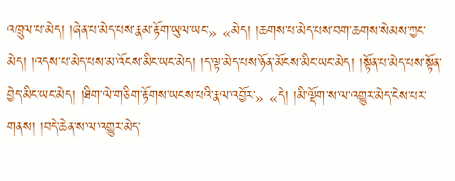འཁྲུལ་པ་མེད། །ཞེན་པ་མེད་པས་རྣམ་རྟོག་ཡུལ་ཡང་» «མེད། །ཆགས་པ་མེད་པས་བག་ཆགས་སེམས་ཀྱང་མེད། །འདས་པ་མེད་པས་མ་འོངས་མིང་ཡང་མེད། །ད་ལྟ་མེད་པས་ཉོན་མོངས་མིང་ཡང་མེད། །སྟོན་པ་མེད་པས་སྟོན་བྱེད་མིང་ཡང་མེད། །ཐིག་ལེ་གཅིག་རྟོགས་ཡངས་པའི་རྣལ་འབྱོར་» «དེ། །མི་ལྡོག་ས་ལ་འགྱུར་མེད་ངེས་པར་གནས། །བདེ་ཆེན་ས་ལ་འགྱུར་མེད་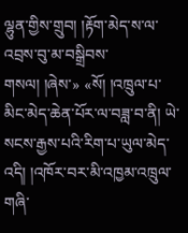ལྷུན་གྱིས་གྲུབ། །རྟོག་མེད་ས་ལ་འབྲས་བུ་མ་བསྒྲིབས་གསལ། །ཞེས་» «སོ། །འཁྲུལ་པ་མིང་མེད་ཆེན་པོར་ལ་བཟླ་བ་ནི། ཡེ་སངས་རྒྱས་པའི་རིག་པ་ཡུལ་མེད་འདི། །འཁོར་བར་མི་འཁྱམ་འཁྲུལ་གཞི་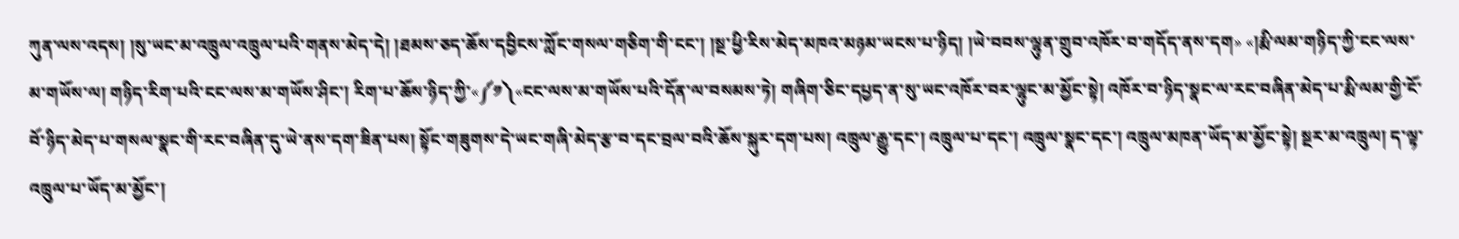ཀུན་ལས་འདས། །སུ་ཡང་མ་འཁྲུལ་འཁྲུལ་པའི་གནས་མེད་དེ། །ཐམས་ཅད་ཆོས་དབྱིངས་ཀློང་གསལ་གཅིག་གི་ངང་། །སྔ་ཕྱི་རིས་མེད་མཁའ་མཉམ་ཡངས་པ་ཉིད། །ཡེ་བབས་ལྷུན་གྲུབ་འཁོར་བ་གདོད་ནས་དག» «།རྨི་ལམ་གཉིད་ཀྱི་ངང་ལས་མ་གཡོས་ལ། གཉིད་རིག་པའི་ངང་ལས་མ་གཡོས་ཤིང་། རིག་པ་ཆོས་ཉིད་ཀྱི་«༼༡༽«ངང་ལས་མ་གཡོས་པའི་དོན་ལ་བསམས་ཏེ། གཞིག་ཅིང་དཔྱད་ན་སུ་ཡང་འཁོར་བར་ལྷུང་མ་མྱོང་སྟེ། འཁོར་བ་ཉིད་སྣང་ལ་རང་བཞིན་མེད་པ་རྨི་ལམ་གྱི་ངོ་བོ་ཉིད་མེད་པ་གསལ་སྣང་གི་རང་བཞིན་དུ་ཡེ་ནས་དག་ཟིན་པས། སྟོང་གཟུགས་དེ་ཡང་གཞི་མེད་རྩ་བ་དང་བྲལ་བའི་ཆོས་སྐུར་དག་པས། འཁྲུལ་རྒྱུ་དང་། འཁྲུལ་པ་དང་། འཁྲུལ་སྣང་དང་། འཁྲུལ་མཁན་ཡོད་མ་མྱོང་སྟེ། སྔར་མ་འཁྲུལ། ད་ལྟ་འཁྲུལ་པ་ཡོད་མ་མྱོང་།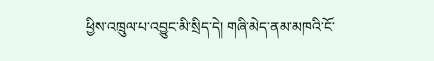ཕྱིས་འཁྲུལ་པ་འབྱུང་མི་སྲིད་དེ། གཞི་མེད་ནམ་མཁའི་ངོ་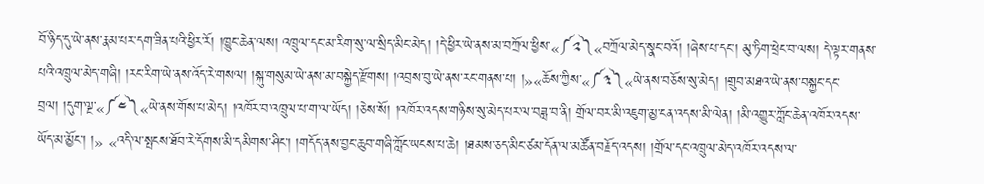བོ་ཉིད་དུ་ཡེ་ནས་རྣམ་པར་དག་ཟིན་པའི་ཕྱིར་རོ། །ཁྱུང་ཆེན་ལས། འཁྲུལ་དང་མ་རིག་སུ་ལ་སྲིད་མིང་མེད། །དེ་ཕྱིར་ཡེ་ནས་མ་བཀྲོལ་ཕྱིས་«༼༢༽«བཀྲོལ་མེད་སྣང་བའོ། །ཞེས་པ་དང་། མུ་ཏིག་ཕྲེང་བ་ལས། དེ་ལྟར་གནས་པའི་འཁྲུལ་མེད་གཞི། །རང་རིག་ཡེ་ནས་འོད་རེ་གསལ། །སྐུ་གསུམ་ཡེ་ནས་མ་བསྐྱེད་རྫོགས། །འབྲས་བུ་ཡེ་ནས་རང་གནས་པ། །»«ཆོས་ཀྱིས་«༼༣༽«ཡེ་ནས་བཅོས་སུ་མེད། །གྲུབ་མཐའ་ཡེ་ནས་བསྐྱང་དང་བྲལ། །དུག་ལྔ་«༼༤༽«ཡེ་ནས་གོས་པ་མེད། །འཁོར་བ་འཁྲུལ་པ་ག་ལ་ཡོད། །ཅེས་སོ། །འཁོར་འདས་གཉིས་སུ་མེད་པར་ལ་བཟླ་བ་ནི། གྲོལ་བར་མི་འཇུག་མྱ་ངན་འདས་མི་ལེན། །མི་འགྱུར་ཀློང་ཆེན་འཁོར་འདས་ཡོད་མ་མྱོང་། །» «འདི་ལ་སྤངས་ཐོབ་རེ་དོགས་མི་དམིགས་ཤིང་། །གདོད་ནས་བྱང་ཆུབ་གཞི་ཀློང་ཡངས་པ་ཆེ། །ཐམས་ཅད་མིང་ཙམ་དོན་ལ་མཚོན་བརྗོད་འདས། །གྲོལ་དང་འཁྲུལ་མེད་འཁོར་འདས་ལ་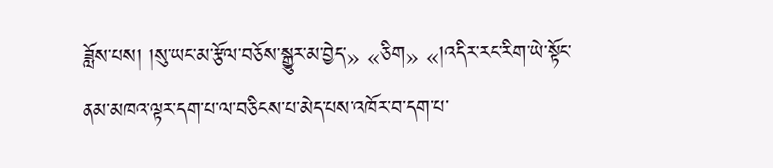ཟློས་པས། །སུ་ཡང་མ་རྩོལ་བཅོས་སྒྱུར་མ་བྱེད་» «ཅིག» «།འདིར་རང་རིག་ཡེ་སྟོང་ནམ་མཁའ་ལྟར་དག་པ་ལ་བཅིངས་པ་མེད་པས་འཁོར་བ་དག་པ་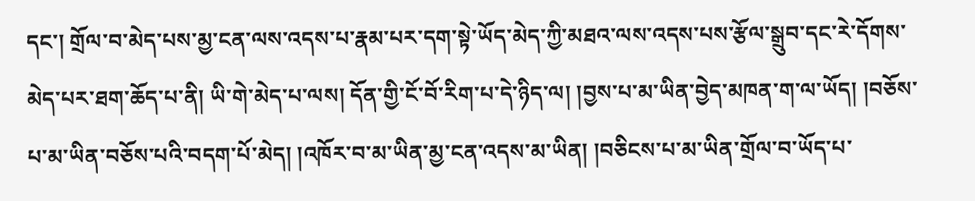དང་། གྲོལ་བ་མེད་པས་མྱ་ངན་ལས་འདས་པ་རྣམ་པར་དག་སྟེ་ཡོད་མེད་ཀྱི་མཐའ་ལས་འདས་པས་རྩོལ་སྒྲུབ་དང་རེ་དོགས་མེད་པར་ཐག་ཆོད་པ་ནི། ཡི་གེ་མེད་པ་ལས། དོན་གྱི་ངོ་བོ་རིག་པ་དེ་ཉིད་ལ། །བྱས་པ་མ་ཡིན་བྱེད་མཁན་ག་ལ་ཡོད། །བཅོས་པ་མ་ཡིན་བཅོས་པའི་བདག་པོ་མེད། །འཁོར་བ་མ་ཡིན་མྱ་ངན་འདས་མ་ཡིན། །བཅིངས་པ་མ་ཡིན་གྲོལ་བ་ཡོད་པ་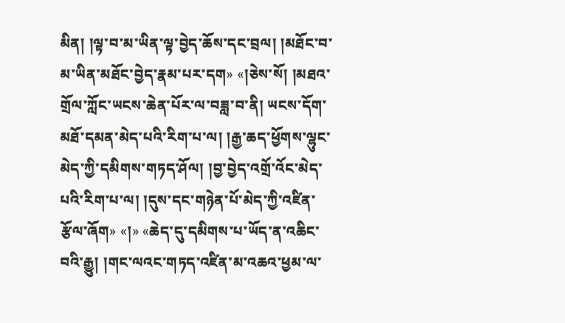མིན། །ལྟ་བ་མ་ཡིན་ལྟ་བྱེད་ཆོས་དང་བྲལ། །མཐོང་བ་མ་ཡིན་མཐོང་བྱེད་རྣམ་པར་དག» «།ཅེས་སོ། །མཐའ་གྲོལ་ཀློང་ཡངས་ཆེན་པོར་ལ་བཟླ་བ་ནི། ཡངས་དོག་མཐོ་དམན་མེད་པའི་རིག་པ་ལ། །རྒྱ་ཆད་ཕྱོགས་ལྷུང་མེད་ཀྱི་དམིགས་གཏད་ཤོལ། །བྱ་བྱེད་འགྲོ་འོང་མེད་པའི་རིག་པ་ལ། །དུས་དང་གཉེན་པོ་མེད་ཀྱི་འཛིན་རྩོལ་ཞོག» «།» «ཆེད་དུ་དམིགས་པ་ཡོད་ན་འཆིང་བའི་རྒྱུ། །གང་ལའང་གཏད་འཛིན་མ་འཆའ་ཕྱམ་ལ་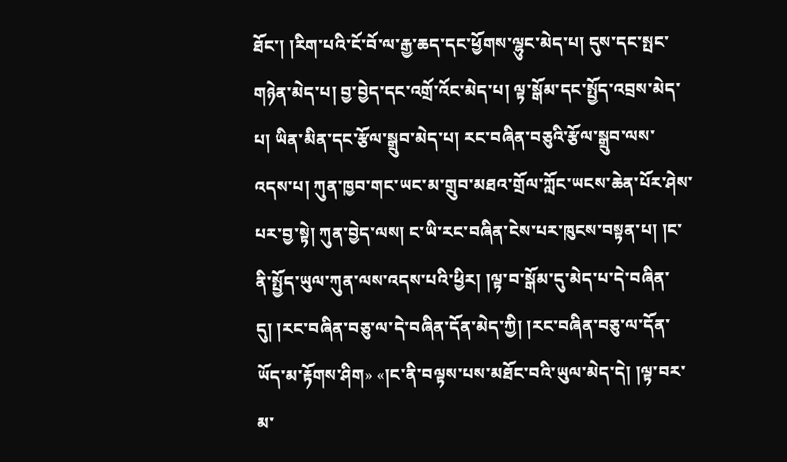ཐོང་། །རིག་པའི་ངོ་བོ་ལ་རྒྱ་ཆད་དང་ཕྱོགས་ལྷུང་མེད་པ། དུས་དང་སྤང་གཉེན་མེད་པ། བྱ་བྱེད་དང་འགྲོ་འོང་མེད་པ། ལྟ་སྒོམ་དང་སྤྱོད་འབྲས་མེད་པ། ཡིན་མིན་དང་རྩོལ་སྒྲུབ་མེད་པ། རང་བཞིན་བཅུའི་རྩོལ་སྒྲུབ་ལས་འདས་པ། ཀུན་ཁྱབ་གང་ཡང་མ་གྲུབ་མཐའ་གྲོལ་ཀློང་ཡངས་ཆེན་པོར་ཤེས་པར་བྱ་སྟེ། ཀུན་བྱེད་ལས། ང་ཡི་རང་བཞིན་ངེས་པར་ཁུངས་བསྟན་པ། །ང་ནི་སྤྱོད་ཡུལ་ཀུན་ལས་འདས་པའི་ཕྱིར། །ལྟ་བ་སྒོམ་དུ་མེད་པ་དེ་བཞིན་དུ། །རང་བཞིན་བཅུ་ལ་དེ་བཞིན་དོན་མེད་ཀྱི། །རང་བཞིན་བཅུ་ལ་དོན་ཡོད་མ་རྟོགས་ཤིག» «།ང་ནི་བལྟས་པས་མཐོང་བའི་ཡུལ་མེད་དེ། །ལྟ་བར་མ་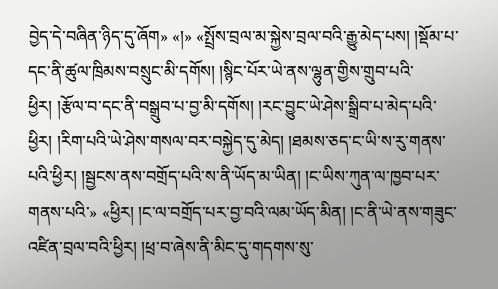བྱེད་དེ་བཞིན་ཉིད་དུ་ཞོག» «།» «སྤྲོས་བྲལ་མ་སྐྱེས་བྲལ་བའི་རྒྱུ་མེད་པས། །སྡོམ་པ་དང་ནི་ཚུལ་ཁྲིམས་བསྲུང་མི་དགོས། །སྙིང་པོར་ཡེ་ནས་ལྷུན་གྱིས་གྲུབ་པའི་ཕྱིར། །རྩོལ་བ་དང་ནི་བསྒྲུབ་པ་བྱ་མི་དགོས། །རང་བྱུང་ཡེ་ཤེས་སྒྲིབ་པ་མེད་པའི་ཕྱིར། །རིག་པའི་ཡེ་ཤེས་གསལ་བར་བསྐྱེད་དུ་མེད། །ཐམས་ཅད་ང་ཡི་ས་རུ་གནས་པའི་ཕྱིར། །སྦྱངས་ནས་བགྲོད་པའི་ས་ནི་ཡོད་མ་ཡིན། །ང་ཡིས་ཀུན་ལ་ཁྱབ་པར་གནས་པའི་» «ཕྱིར། །ང་ལ་བགྲོད་པར་བྱ་བའི་ལམ་ཡོད་མིན། །ང་ནི་ཡེ་ནས་གཟུང་འཛིན་བྲལ་བའི་ཕྱིར། །ཕྲ་བ་ཞེས་ནི་མིང་དུ་གདགས་སུ་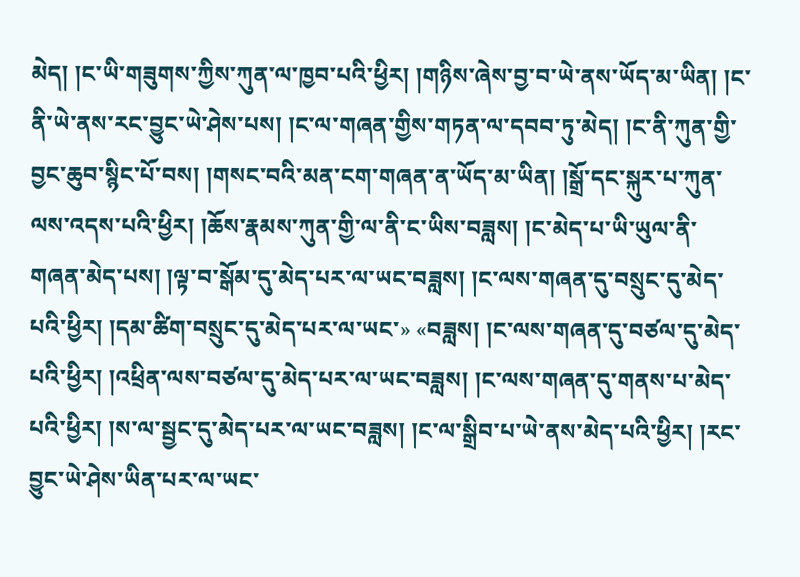མེད། །ང་ཡི་གཟུགས་ཀྱིས་ཀུན་ལ་ཁྱབ་པའི་ཕྱིར། །གཉིས་ཞེས་བྱ་བ་ཡེ་ནས་ཡོད་མ་ཡིན། །ང་ནི་ཡེ་ནས་རང་བྱུང་ཡེ་ཤེས་པས། །ང་ལ་གཞན་གྱིས་གཏན་ལ་དབབ་ཏུ་མེད། །ང་ནི་ཀུན་གྱི་བྱང་ཆུབ་སྙིང་པོ་བས། །གསང་བའི་མན་ངག་གཞན་ན་ཡོད་མ་ཡིན། །སྒྲོ་དང་སྐུར་པ་ཀུན་ལས་འདས་པའི་ཕྱིར། །ཆོས་རྣམས་ཀུན་གྱི་ལ་ནི་ང་ཡིས་བཟླས། །ང་མེད་པ་ཡི་ཡུལ་ནི་གཞན་མེད་པས། །ལྟ་བ་སྒོམ་དུ་མེད་པར་ལ་ཡང་བཟླས། །ང་ལས་གཞན་དུ་བསྲུང་དུ་མེད་པའི་ཕྱིར། །དམ་ཚིག་བསྲུང་དུ་མེད་པར་ལ་ཡང་» «བཟླས། །ང་ལས་གཞན་དུ་བཙལ་དུ་མེད་པའི་ཕྱིར། །འཕྲིན་ལས་བཙལ་དུ་མེད་པར་ལ་ཡང་བཟླས། །ང་ལས་གཞན་དུ་གནས་པ་མེད་པའི་ཕྱིར། །ས་ལ་སྦྱང་དུ་མེད་པར་ལ་ཡང་བཟླས། །ང་ལ་སྒྲིབ་པ་ཡེ་ནས་མེད་པའི་ཕྱིར། །རང་བྱུང་ཡེ་ཤེས་ཡིན་པར་ལ་ཡང་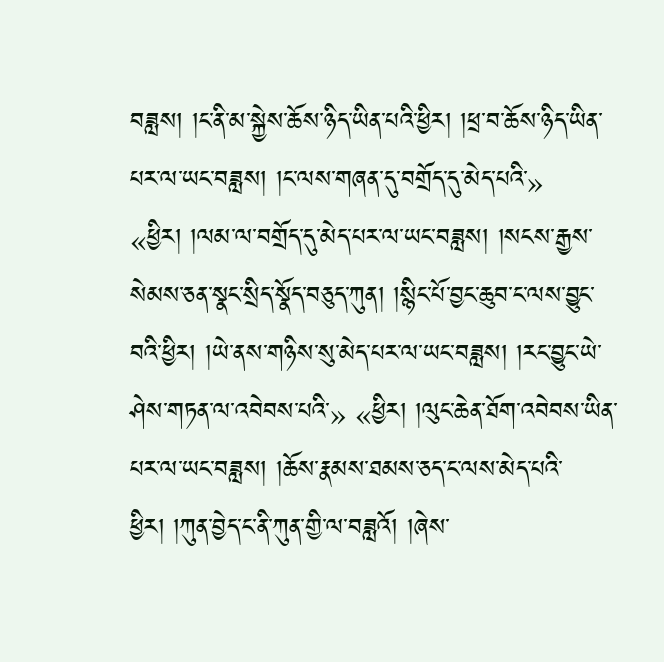བཟླས། །ང་ནི་མ་སྐྱེས་ཆོས་ཉིད་ཡིན་པའི་ཕྱིར། །ཕྲ་བ་ཆོས་ཉིད་ཡིན་པར་ལ་ཡང་བཟླས། །ང་ལས་གཞན་དུ་བགྲོད་དུ་མེད་པའི་» «ཕྱིར། །ལམ་ལ་བགྲོད་དུ་མེད་པར་ལ་ཡང་བཟླས། །སངས་རྒྱས་སེམས་ཅན་སྣང་སྲིད་སྣོད་བཅུད་ཀུན། །སྙིང་པོ་བྱང་ཆུབ་ང་ལས་བྱུང་བའི་ཕྱིར། །ཡེ་ནས་གཉིས་སུ་མེད་པར་ལ་ཡང་བཟླས། །རང་བྱུང་ཡེ་ཤེས་གཏན་ལ་འབེབས་པའི་» «ཕྱིར། །ལུང་ཆེན་ཐོག་འབེབས་ཡིན་པར་ལ་ཡང་བཟླས། །ཆོས་རྣམས་ཐམས་ཅད་ང་ལས་མེད་པའི་ཕྱིར། །ཀུན་བྱེད་ང་ནི་ཀུན་གྱི་ལ་བཟླའོ། །ཞེས་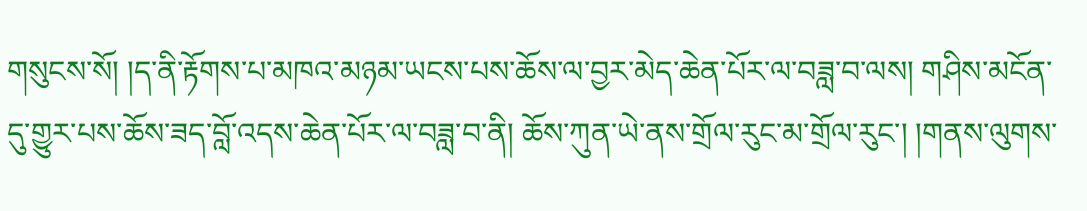གསུངས་སོ། །ད་ནི་རྟོགས་པ་མཁའ་མཉམ་ཡངས་པས་ཆོས་ལ་བྱར་མེད་ཆེན་པོར་ལ་བཟླ་བ་ལས། གཤིས་མངོན་དུ་གྱུར་པས་ཆོས་ཟད་བློ་འདས་ཆེན་པོར་ལ་བཟླ་བ་ནི། ཆོས་ཀུན་ཡེ་ནས་གྲོལ་རུང་མ་གྲོལ་རུང་། །གནས་ལུགས་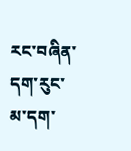རང་བཞིན་དག་རུང་མ་དག་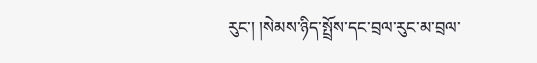རུང་། །སེམས་ཉིད་སྤྲོས་དང་བྲལ་རུང་མ་བྲལ་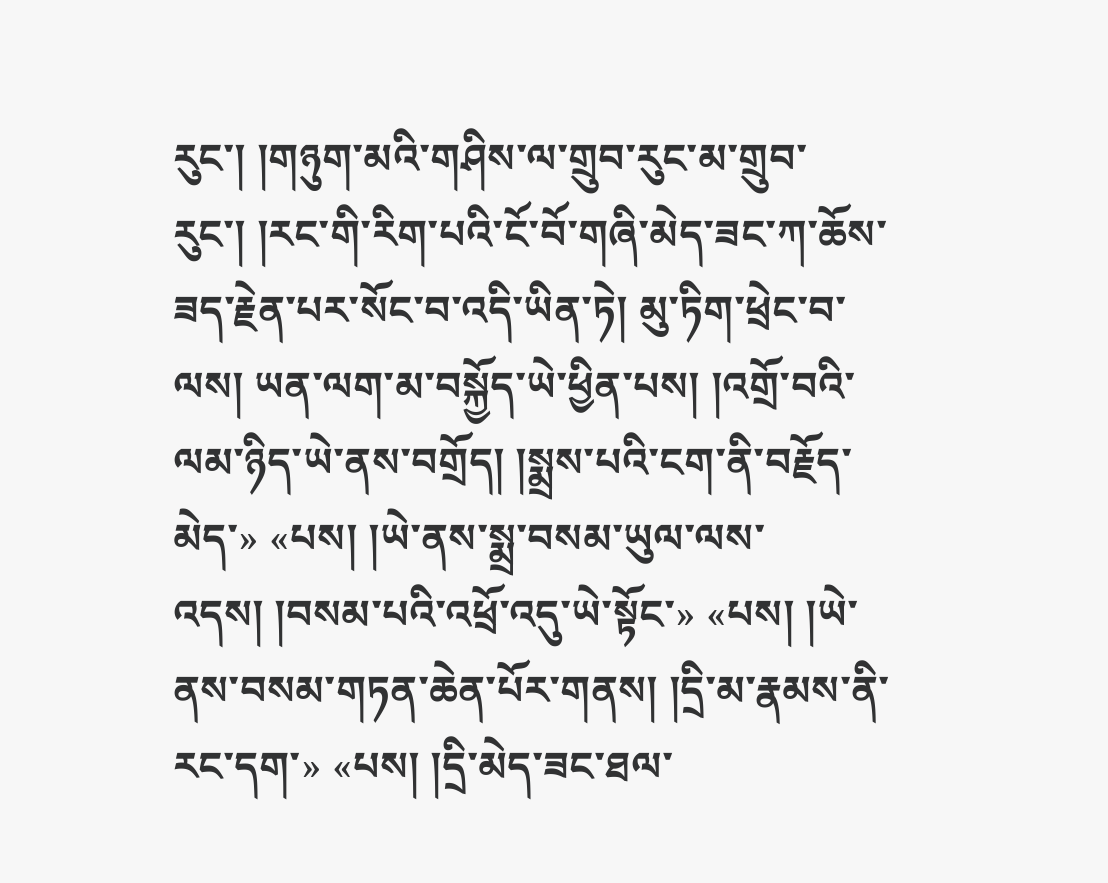རུང་། །གཉུག་མའི་གཤིས་ལ་གྲུབ་རུང་མ་གྲུབ་རུང་། །རང་གི་རིག་པའི་ངོ་བོ་གཞི་མེད་ཟང་ཀ་ཆོས་ཟད་རྗེན་པར་སོང་བ་འདི་ཡིན་ཏེ། མུ་ཏིག་ཕྲེང་བ་ལས། ཡན་ལག་མ་བསྐྱོད་ཡེ་ཕྱིན་པས། །འགྲོ་བའི་ལམ་ཉིད་ཡེ་ནས་བགྲོད། །སྨྲས་པའི་ངག་ནི་བརྗོད་མེད་» «པས། །ཡེ་ནས་སྨྲ་བསམ་ཡུལ་ལས་འདས། །བསམ་པའི་འཕྲོ་འདུ་ཡེ་སྟོང་» «པས། །ཡེ་ནས་བསམ་གཏན་ཆེན་པོར་གནས། །དྲི་མ་རྣམས་ནི་རང་དག་» «པས། །དྲི་མེད་ཟང་ཐལ་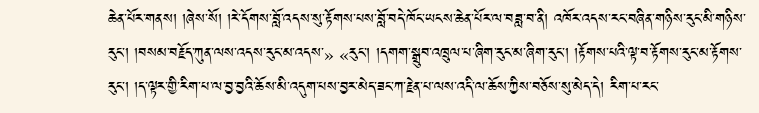ཆེན་པོར་གནས། །ཞེས་སོ། །རེ་དོགས་བློ་འདས་སུ་རྟོགས་པས་བློ་བདེ་ཁོང་ཡངས་ཆེན་པོར་ལ་བཟླ་བ་ནི། འཁོར་འདས་རང་བཞིན་གཉིས་རུང་མི་གཉིས་རུང་། །བསམ་བརྗོད་ཀུན་ལས་འདས་རུང་མ་འདས་» «རུང་། །དགག་སྒྲུབ་འཁྲུལ་པ་ཞིག་རུང་མ་ཞིག་རུང་། །རྟོགས་པའི་ལྟ་བ་རྟོགས་རུང་མ་རྟོགས་རུང་། །ད་ལྟར་གྱི་རིག་པ་ལ་བྱ་བྱའི་ཆོས་མི་འདུག་པས་བྱར་མེད་ཟང་ཀ་རྗེན་པ་ལས་འདི་ལ་ཆོས་ཀྱིས་བཅོས་སུ་མེད་དེ། རིག་པ་རང་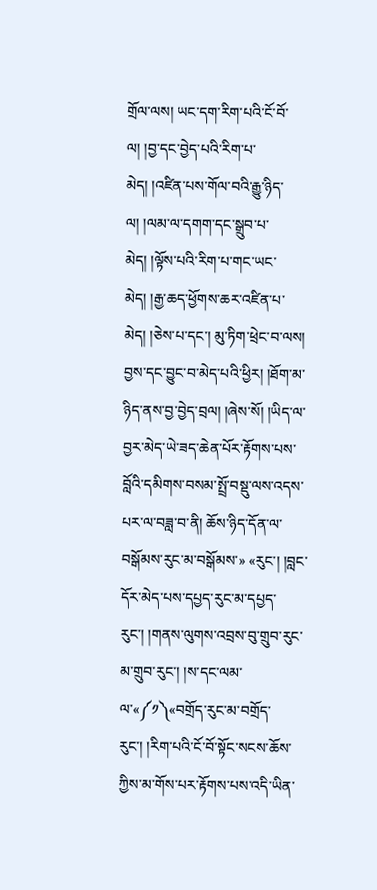གྲོལ་ལས། ཡང་དག་རིག་པའི་ངོ་བོ་ལ། །བྱ་དང་བྱེད་པའི་རིག་པ་མེད། །འཛིན་པས་གོལ་བའི་རྒྱུ་ཉིད་ལ། །ལམ་ལ་དགག་དང་སྒྲུབ་པ་མེད། །ལྟོས་པའི་རིག་པ་གང་ཡང་མེད། །རྒྱ་ཆད་ཕྱོགས་ཆར་འཛིན་པ་མེད། །ཅེས་པ་དང་། མུ་ཏིག་ཕྲེང་བ་ལས། བྱས་དང་བྱུང་བ་མེད་པའི་ཕྱིར། །ཐོག་མ་ཉིད་ནས་བྱ་བྱེད་བྲལ། །ཞེས་སོ། །ཡིད་ལ་བྱར་མེད་ཡེ་ཟད་ཆེན་པོར་རྟོགས་པས་བློའི་དམིགས་བསམ་སྤྲོ་བསྡུ་ལས་འདས་པར་ལ་བཟླ་བ་ནི། ཆོས་ཉིད་དོན་ལ་བསྒོམས་རུང་མ་བསྒོམས་» «རུང་། །བླང་དོར་མེད་པས་དཔྱད་རུང་མ་དཔྱད་རུང་། །གནས་ལུགས་འབྲས་བུ་གྲུབ་རུང་མ་གྲུབ་རུང་། །ས་དང་ལམ་ལ་«༼༡༽«བགྲོད་རུང་མ་བགྲོད་རུང་། །རིག་པའི་ངོ་བོ་སྟོང་སངས་ཆོས་ཀྱིས་མ་གོས་པར་རྟོགས་པས་འདི་ཡིན་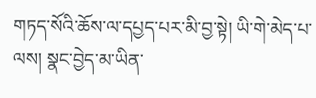གཏད་སོའི་ཆོས་ལ་དཔྱད་པར་མི་བྱ་སྟེ། ཡི་གེ་མེད་པ་ལས། སྣང་བྱེད་མ་ཡིན་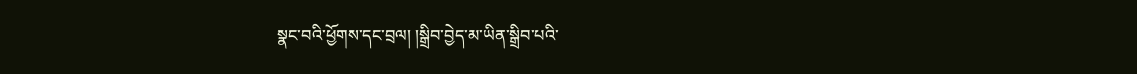སྣང་བའི་ཕྱོགས་དང་བྲལ། །སྒྲིབ་བྱེད་མ་ཡིན་སྒྲིབ་པའི་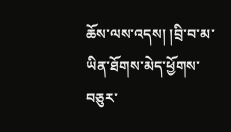ཆོས་ལས་འདས། །བྲི་བ་མ་ཡིན་ཐོགས་མེད་ཕྱོགས་བཅུར་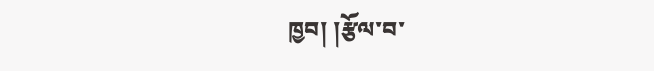ཁྱབ། །རྩོལ་བ་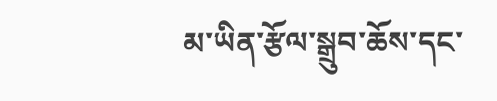མ་ཡིན་རྩོལ་སྒྲུབ་ཆོས་དང་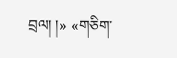བྲལ། །» «གཅིག་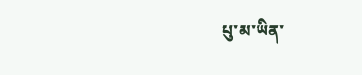པུ་མ་ཡིན་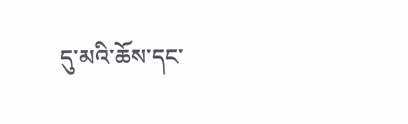དུ་མའི་ཆོས་དང་